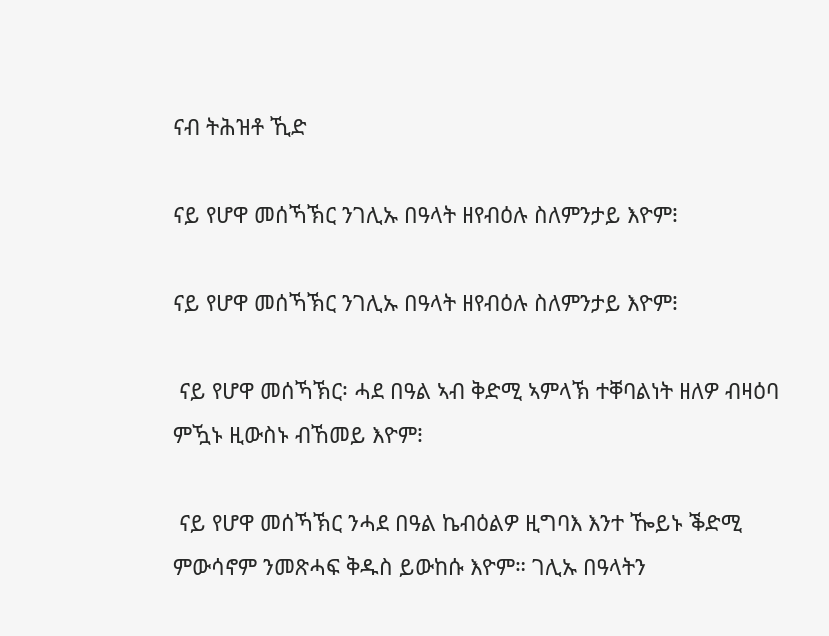ናብ ትሕዝቶ ኺድ

ናይ የሆዋ መሰኻኽር ንገሊኡ በዓላት ዘየብዕሉ ስለምንታይ እዮም፧

ናይ የሆዋ መሰኻኽር ንገሊኡ በዓላት ዘየብዕሉ ስለምንታይ እዮም፧

 ናይ የሆዋ መሰኻኽር፡ ሓደ በዓል ኣብ ቅድሚ ኣምላኽ ተቐባልነት ዘለዎ ብዛዕባ ምዃኑ ዚውስኑ ብኸመይ እዮም፧

 ናይ የሆዋ መሰኻኽር ንሓደ በዓል ኬብዕልዎ ዚግባእ እንተ ዀይኑ ቕድሚ ምውሳኖም ንመጽሓፍ ቅዱስ ይውከሱ እዮም። ገሊኡ በዓላትን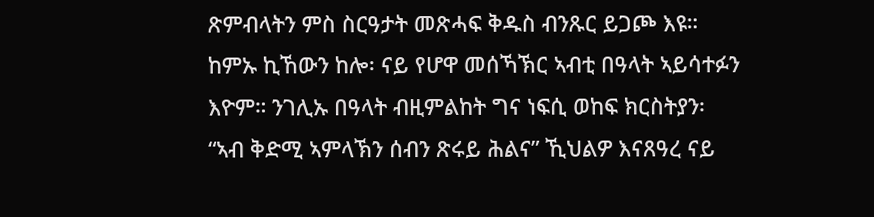ጽምብላትን ምስ ስርዓታት መጽሓፍ ቅዱስ ብንጹር ይጋጮ እዩ። ከምኡ ኪኸውን ከሎ፡ ናይ የሆዋ መሰኻኽር ኣብቲ በዓላት ኣይሳተፉን እዮም። ንገሊኡ በዓላት ብዚምልከት ግና ነፍሲ ወከፍ ክርስትያን፡ “ኣብ ቅድሚ ኣምላኽን ሰብን ጽሩይ ሕልና” ኺህልዎ እናጸዓረ ናይ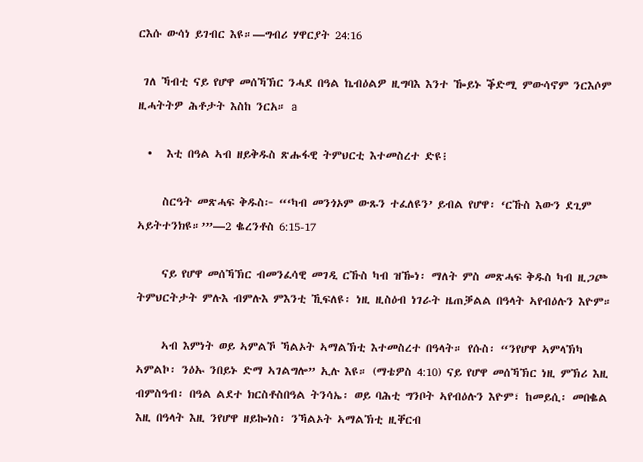ርእሱ ውሳነ ይገብር እዩ።—ግብሪ ሃዋርያት 24:16

 ገለ ኻብቲ ናይ የሆዋ መሰኻኽር ንሓደ በዓል ኬብዕልዎ ዚግባእ እንተ ዀይኑ ቕድሚ ምውሳኖም ንርእሶም ዚሓትትዎ ሕቶታት እስከ ንርአ። a

  •   እቲ በዓል ኣብ ዘይቅዱስ ጽሑፋዊ ትምህርቲ እተመስረተ ድዩ፧

     ስርዓት መጽሓፍ ቅዱስ፦ “‘ካብ መንጎኦም ውጹን ተፈለዩን’ ይብል የሆዋ፡ ‘ርኹስ እውን ደጊም ኣይትተንክዩ።’”—2 ቈረንቶስ 6:15-17

     ናይ የሆዋ መሰኻኽር ብመንፈሳዊ መገዲ ርኹስ ካብ ዝዀነ፡ ማለት ምስ መጽሓፍ ቅዱስ ካብ ዚጋጮ ትምህርትታት ምሉእ ብምሉእ ምእንቲ ኺፍለዩ፡ ነዚ ዚስዕብ ነገራት ዜጠቓልል በዓላት ኣየብዕሉን እዮም።

     ኣብ እምነት ወይ ኣምልኾ ኻልኦት ኣማልኽቲ እተመስረተ በዓላት። የሱስ፡ “ንየሆዋ ኣምላኽካ ኣምልኮ፡ ንዕኡ ንበይኑ ድማ ኣገልግሎ” ኢሉ እዩ። (ማቴዎስ 4:10) ናይ የሆዋ መሰኻኽር ነዚ ምኽሪ እዚ ብምስዓብ፡ በዓል ልደተ ክርስቶስበዓል ትንሳኤ፡ ወይ ባሕቲ ግንቦት ኣየብዕሉን እዮም፣ ከመይሲ፡ መበቈል እዚ በዓላት እዚ ንየሆዋ ዘይኰነስ፡ ንኻልኦት ኣማልኽቲ ዚቐርብ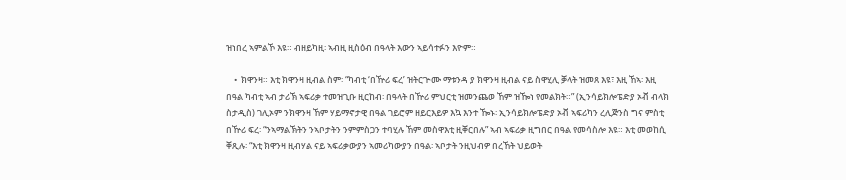ዝነበረ ኣምልኾ እዩ። ብዘይካዚ፡ ኣብዚ ዚስዕብ በዓላት እውን ኣይሳተፉን እዮም።

    •  ክዋንዛ። እቲ ክዋንዛ ዚብል ስም፡ “ካብቲ ‘በዅሪ ፍረ’ ዝትርጕሙ ማቱንዳ ያ ክዋንዛ ዚብል ናይ ስዋሂሊ ቓላት ዝመጸ እዩ፣ እዚ ኸኣ፡ እዚ በዓል ካብቲ ኣብ ታሪኽ ኣፍሪቃ ተመዝጊቡ ዚርከብ፡ በዓላት በዅሪ ምህርቲ ዝመንጨወ ኸም ዝዀነ የመልክት።” (ኢንሳይክሎፔድያ ኦቭ ብላክ ስታዲስ) ገሊኦም ንክዋንዛ ኸም ሃይማኖታዊ በዓል ገይሮም ዘይርእይዎ እኳ እንተ ዀኑ፡ ኢንሳይክሎፔድያ ኦቭ ኣፍሪካን ረሊጅንስ ግና ምስቲ በዅሪ ፍረ፡ “ንኣማልኽትን ንኣቦታትን ንምምስጋን ተባሂሉ ኸም መስዋእቲ ዚቐርበሉ” ኣብ ኣፍሪቃ ዚግበር በዓል የመሳስሎ እዩ። እቲ መወከሲ ቐጺሉ፡ “እቲ ክዋንዛ ዚብሃል ናይ ኣፍሪቃውያን ኣመሪካውያን በዓል፡ ኣቦታት ንዚህብዎ በረኸት ህይወት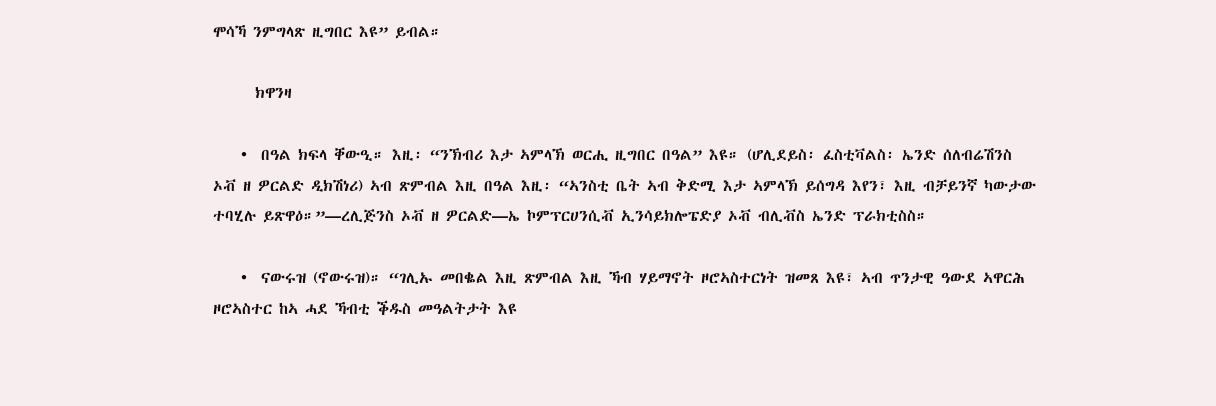ሞሳኻ ንምግላጽ ዚግበር እዩ” ይብል።

      ክዋንዛ

    •  በዓል ክፍላ ቐውዒ። እዚ፡ “ንኽብሪ እታ ኣምላኽ ወርሒ ዚግበር በዓል” እዩ። (ሆሊደይስ፡ ፈስቲቫልስ፡ ኤንድ ሰለብሬሽንስ ኦቭ ዘ ዎርልድ ዲክሽነሪ) ኣብ ጽምብል እዚ በዓል እዚ፡ “ኣንስቲ ቤት ኣብ ቅድሚ እታ ኣምላኽ ይሰግዳ እየን፣ እዚ ብቻይንኛ ካውታው ተባሂሉ ይጽዋዕ።”—ረሊጅንስ ኦቭ ዘ ዎርልድ—ኤ ኮምፕርሀንሲቭ ኢንሳይክሎፔድያ ኦቭ ብሊቭስ ኤንድ ፕራክቲስስ።

    •  ናውሩዝ (ኖውሩዝ)። “ገሊኡ መበቈል እዚ ጽምብል እዚ ኻብ ሃይማኖት ዞሮኣስተርነት ዝመጸ እዩ፣ ኣብ ጥንታዊ ዓውደ ኣዋርሕ ዞሮኣስተር ከኣ ሓደ ኻብቲ ቕዱስ መዓልትታት እዩ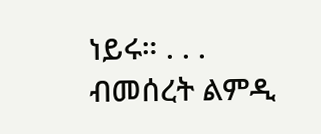ነይሩ። . . . ብመሰረት ልምዲ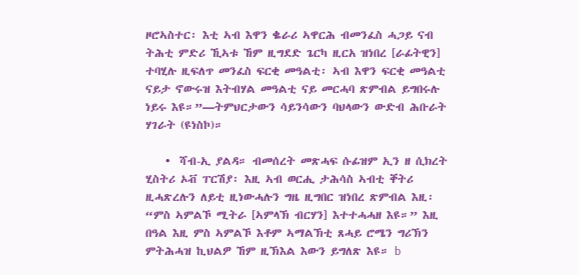ዞሮኣስተር፡ እቲ ኣብ እዋን ቈራሪ ኣዋርሕ ብመንፈስ ሓጋይ ናብ ትሕቲ ምድሪ ኺኣቱ ኸም ዚግደድ ጌርካ ዚርአ ዝነበረ [ራፊትዊን] ተባሂሉ ዚፍለጥ መንፈስ ፍርቂ መዓልቲ፡ ኣብ እዋን ፍርቂ መዓልቲ ናይታ ኖውሩዝ እትብሃል መዓልቲ ናይ መርሓባ ጽምብል ይግበሩሉ ነይሩ እዩ።”—ትምህርታውን ሳይንሳውን ባህላውን ውድብ ሕቡራት ሃገራት (ዩነስኮ)።

    •  ሻብ-ኢ ያልዳ። ብመሰረት መጽሓፍ ሱፊዝም ኢን ዘ ሲክረት ሂስትሪ ኦቭ ፐርሽያ፡ እዚ ኣብ ወርሒ ታሕሳስ ኣብቲ ቐትሪ ዚሓጽረሉን ለይቲ ዚነውሓሉን ግዜ ዚግበር ዝነበረ ጽምብል እዚ፡ “ምስ ኣምልኾ ሚትራ [ኣምላኽ ብርሃን] እተተሓሓዘ እዩ።” እዚ በዓል እዚ ምስ ኣምልኾ እቶም ኣማልኽቲ ጸሓይ ሮሜን ግሪኽን ምትሕሓዝ ኪህልዎ ኸም ዚኽእል እውን ይግለጽ እዩ። b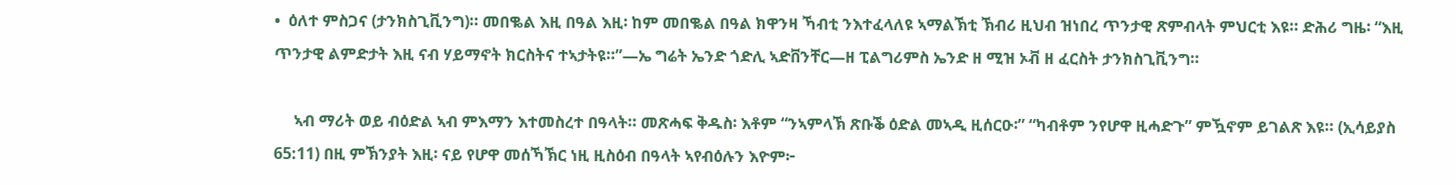•  ዕለተ ምስጋና (ታንክስጊቪንግ)። መበቈል እዚ በዓል እዚ፡ ከም መበቈል በዓል ክዋንዛ ኻብቲ ንእተፈላለዩ ኣማልኽቲ ኽብሪ ዚህብ ዝነበረ ጥንታዊ ጽምብላት ምህርቲ እዩ። ድሕሪ ግዜ፡ “እዚ ጥንታዊ ልምድታት እዚ ናብ ሃይማኖት ክርስትና ተኣታትዩ።”—ኤ ግሬት ኤንድ ጎድሊ ኣድቨንቸር—ዘ ፒልግሪምስ ኤንድ ዘ ሚዝ ኦቭ ዘ ፈርስት ታንክስጊቪንግ።

     ኣብ ማሪት ወይ ብዕድል ኣብ ምእማን እተመስረተ በዓላት። መጽሓፍ ቅዱስ፡ እቶም “ንኣምላኽ ጽቡቕ ዕድል መኣዲ ዚሰርዑ፡” “ካብቶም ንየሆዋ ዚሓድጉ” ምዃኖም ይገልጽ እዩ። (ኢሳይያስ 65:11) በዚ ምኽንያት እዚ፡ ናይ የሆዋ መሰኻኽር ነዚ ዚስዕብ በዓላት ኣየብዕሉን እዮም፦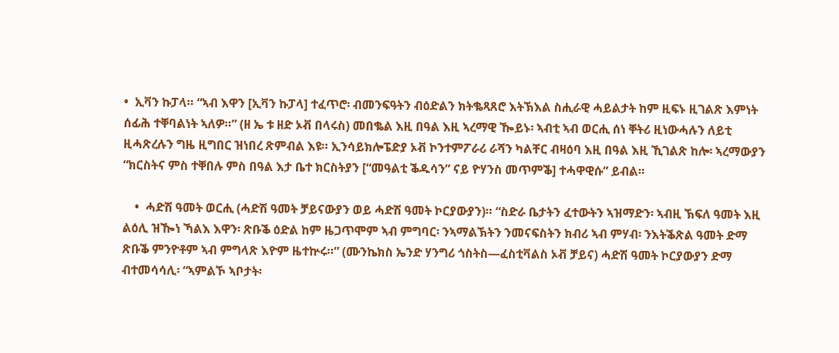•  ኢቫን ኩፓላ። “ኣብ እዋን [ኢቫን ኩፓላ] ተፈጥሮ፡ ብመንፍዓትን ብዕድልን ክትቈጻጸሮ እትኽእል ስሒራዊ ሓይልታት ከም ዚፍኑ ዚገልጽ እምነት ሰፊሕ ተቐባልነት ኣለዎ።” (ዘ ኤ ቱ ዘድ ኦቭ በላሩስ) መበቈል እዚ በዓል እዚ ኣረማዊ ዀይኑ፡ ኣብቲ ኣብ ወርሒ ሰነ ቐትሪ ዚነውሓሉን ለይቲ ዚሓጽረሉን ግዜ ዚግበር ዝነበረ ጽምብል እዩ። ኢንሳይክሎፔድያ ኦቭ ኮንተምፖራሪ ራሻን ካልቸር ብዛዕባ እዚ በዓል እዚ ኺገልጽ ከሎ፡ ኣረማውያን “ክርስትና ምስ ተቐበሉ ምስ በዓል እታ ቤተ ክርስትያን [“መዓልቲ ቕዱሳን” ናይ ዮሃንስ መጥምቕ] ተሓዋዊሱ” ይብል።

    •  ሓድሽ ዓመት ወርሒ (ሓድሽ ዓመት ቻይናውያን ወይ ሓድሽ ዓመት ኮርያውያን)። “ስድራ ቤታትን ፈተውትን ኣዝማድን፡ ኣብዚ ኽፍለ ዓመት እዚ ልዕሊ ዝዀነ ኻልእ እዋን፡ ጽቡቕ ዕድል ከም ዜጋጥሞም ኣብ ምግባር፡ ንኣማልኽትን ንመናፍስትን ክብሪ ኣብ ምሃብ፡ ንእትቕጽል ዓመት ድማ ጽቡቕ ምንዮቶም ኣብ ምግላጽ እዮም ዜተኵሩ።” (ሙንኬክስ ኤንድ ሃንግሪ ጎስትስ—ፈስቲቫልስ ኦቭ ቻይና) ሓድሽ ዓመት ኮርያውያን ድማ ብተመሳሳሊ፡ “ኣምልኾ ኣቦታት፡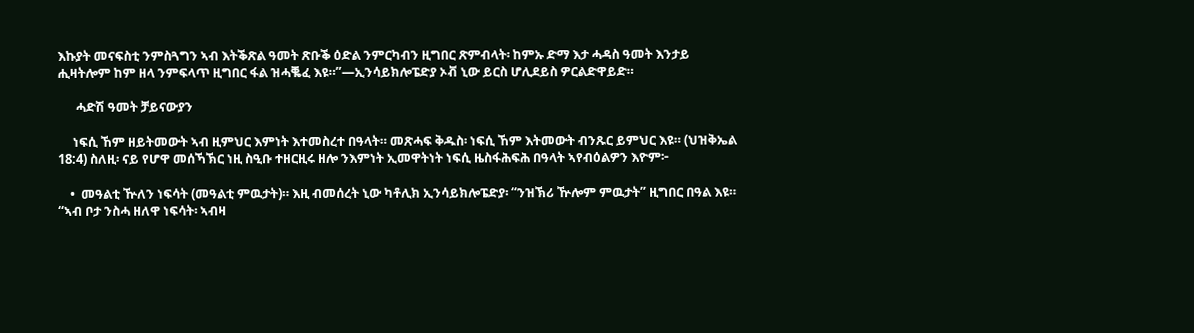እኩያት መናፍስቲ ንምስጓግን ኣብ እትቕጽል ዓመት ጽቡቕ ዕድል ንምርካብን ዚግበር ጽምብላት፡ ከምኡ ድማ እታ ሓዳስ ዓመት እንታይ ሒዛትሎም ከም ዘላ ንምፍላጥ ዚግበር ፋል ዝሓቘፈ እዩ።”—ኢንሳይክሎፔድያ ኦቭ ኒው ይርስ ሆሊደይስ ዎርልድዋይድ።

      ሓድሽ ዓመት ቻይናውያን

     ነፍሲ ኸም ዘይትመውት ኣብ ዚምህር እምነት እተመስረተ በዓላት። መጽሓፍ ቅዱስ፡ ነፍሲ ኸም እትመውት ብንጹር ይምህር እዩ። (ህዝቅኤል 18:4) ስለዚ፡ ናይ የሆዋ መሰኻኽር ነዚ ስዒቡ ተዘርዚሩ ዘሎ ንእምነት ኢመዋትነት ነፍሲ ዜስፋሕፍሕ በዓላት ኣየብዕልዎን እዮም፦

    •  መዓልቲ ዅለን ነፍሳት (መዓልቲ ምዉታት)። እዚ ብመሰረት ኒው ካቶሊክ ኢንሳይክሎፔድያ፡ “ንዝኽሪ ዅሎም ምዉታት” ዚግበር በዓል እዩ። “ኣብ ቦታ ንስሓ ዘለዋ ነፍሳት፡ ኣብዛ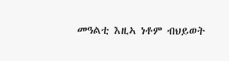መዓልቲ እዚኣ ነቶም ብህይወት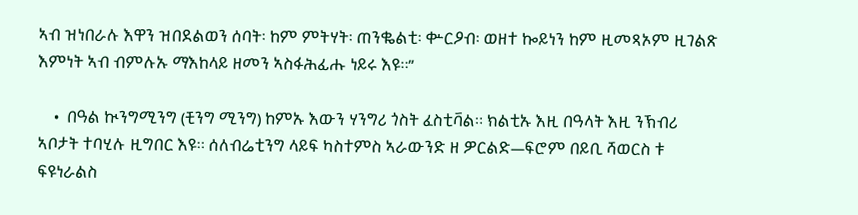ኣብ ዝነበራሉ እዋን ዝበደልወን ሰባት፡ ከም ምትሃት፡ ጠንቈልቲ፡ ቍርዖብ፡ ወዘተ ኰይነን ከም ዚመጻኦም ዚገልጽ እምነት ኣብ ብምሉኡ ማእከላይ ዘመን ኣስፋሕፊሑ ነይሩ እዩ።”

    •  በዓል ኲንግሚንግ (ቺንግ ሚንግ) ከምኡ እውን ሃንግሪ ጎስት ፈስቲቫል። ክልቲኡ እዚ በዓላት እዚ ንኽብሪ ኣቦታት ተባሂሉ ዚግበር እዩ። ሰለብሬቲንግ ላይፍ ካስተምስ ኣራውንድ ዘ ዎርልድ—ፍሮም በይቢ ሻወርስ ቱ ፍዩነራልስ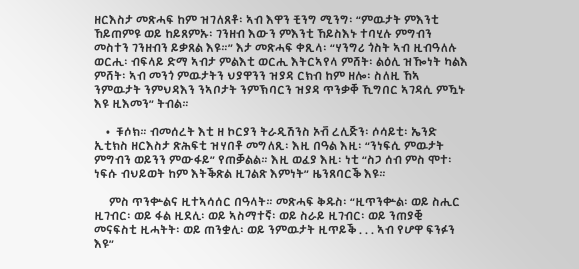ዘርእስታ መጽሓፍ ከም ዝገለጸቶ፡ ኣብ እዋን ቺንግ ሚንግ፡ “ምዉታት ምእንቲ ኸይጠምዩ ወይ ከይጸምኡ፡ ገንዘብ እውን ምእንቲ ኸይስእኑ ተባሂሉ ምግብን መስተን ገንዘብን ይቃጸል እዩ።” እታ መጽሓፍ ቀጺላ፡ “ሃንግሪ ጎስት ኣብ ዚብዓለሉ ወርሒ፡ ብፍላይ ድማ ኣብታ ምልእቲ ወርሒ እትርኣየላ ምሸት፡ ልዕሊ ዝዀነት ካልእ ምሸት፡ ኣብ መንጎ ምዉታትን ህያዋንን ዝያዳ ርክብ ከም ዘሎ፡ ስለዚ ኸኣ ንምዉታት ንምህዳእን ንኣቦታት ንምኽባርን ዝያዳ ጥንቃቐ ኺግበር ኣገዳሲ ምዃኑ እዩ ዚእመን” ትብል።

    •  ቹሶክ። ብመሰረት እቲ ዘ ኮርያን ትራዲሽንስ ኦቭ ረሊጅን፡ ሶሳይቲ፡ ኤንድ ኢቲክስ ዘርእስታ ጽሕፍቲ ዝሃበቶ መግለጺ፡ እዚ በዓል እዚ፡ “ንነፍሲ ምዉታት ምግብን ወይንን ምውፋይ” የጠቓልል። እዚ ወፈያ እዚ፡ ነቲ “ስጋ ሰብ ምስ ሞተ፡ ነፍሱ ብህይወት ከም እትቕጽል ዚገልጽ እምነት” ዜንጸባርቕ እዩ።

     ምስ ጥንቍልና ዚተኣሳሰር በዓላት። መጽሓፍ ቅዱስ፡ “ዚጥንቍል፡ ወይ ስሒር ዚገብር፡ ወይ ፋል ዚደሊ፡ ወይ ኣስማተኛ፡ ወይ ስራይ ዚገብር፡ ወይ ንጠያቒ መናፍስቲ ዚሓትት፡ ወይ ጠንቋሊ፡ ወይ ንምዉታት ዚጥይቕ . . . ኣብ የሆዋ ፍንፉን እዩ”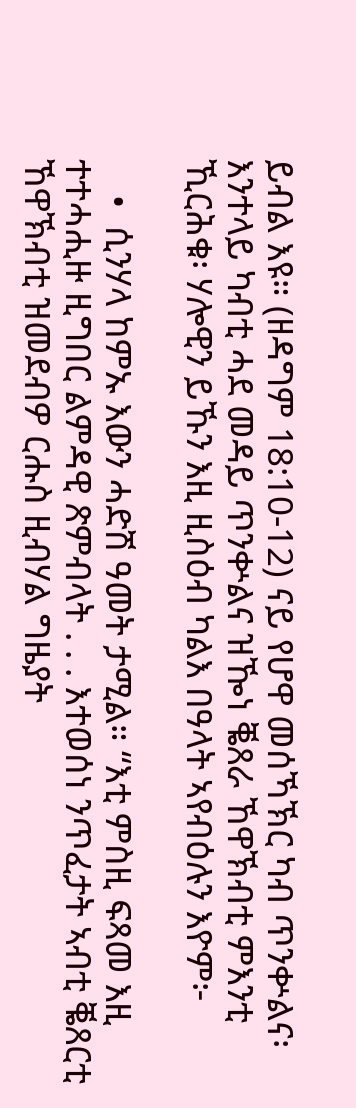ይብል እዩ። (ዘዳግም 18:10-12) ናይ የሆዋ መሰኻኽር ካብ ጥንቍልና፡ እንተላይ ካብቲ ሓደ መዳይ ጥንቍልና ዝዀነ ቘጸራ ኸዋኽብቲ ምእንቲ ኺርሕቁ፡ ሃሎዊን ይኹን እዚ ዚስዕብ ካልእ በዓላት ኣየብዕሉን እዮም፦

    •  ሲንሃላ ከምኡ እውን ሓድሽ ዓመት ታሚል። “እቲ ምስዚ ፍጻመ እዚ ተተሓሒዙ ዚግበር ልምዳዊ ጽምብላት . . . እተወሰነ ንጥፈታት ኣብቲ ቘጸርቲ ኸዋኽብቲ ዝመደብዎ ርሑስ ዚብሃል ግዜያት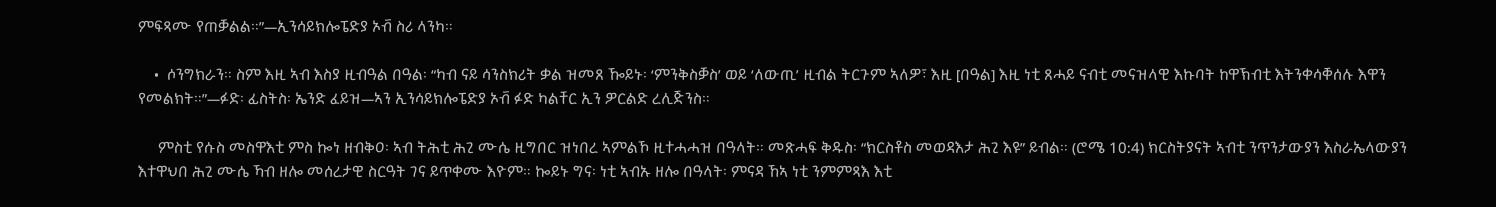ምፍጻሙ የጠቓልል።”—ኢንሳይክሎፔድያ ኦቭ ስሪ ላንካ።

    •  ሶንግክራን። ስም እዚ ኣብ እስያ ዚብዓል በዓል፡ “ካብ ናይ ሳንስክሪት ቃል ዝመጸ ዀይኑ፡ ‘ምንቅስቓስ’ ወይ ‘ለውጢ’ ዚብል ትርጉም ኣለዎ፣ እዚ [በዓል] እዚ ነቲ ጸሓይ ናብቲ መናዝላዊ እኩባት ከዋኽብቲ እትንቀሳቐሰሉ እዋን የመልክት።”—ፉድ፡ ፊስትስ፡ ኤንድ ፈይዝ—ኣን ኢንሳይክሎፔድያ ኦቭ ፉድ ካልቸር ኢን ዎርልድ ረሊጅንስ።

     ምስቲ የሱስ መስዋእቲ ምስ ኰነ ዘብቅዐ፡ ኣብ ትሕቲ ሕጊ ሙሴ ዚግበር ዝነበረ ኣምልኾ ዚተሓሓዝ በዓላት። መጽሓፍ ቅዱስ፡ “ክርስቶስ መወዳእታ ሕጊ እዩ” ይብል። (ሮሜ 10:4) ክርስትያናት ኣብቲ ንጥንታውያን እስራኤላውያን እተዋህበ ሕጊ ሙሴ ኻብ ዘሎ መሰረታዊ ስርዓት ገና ይጥቀሙ እዮም። ኰይኑ ግና፡ ነቲ ኣብኡ ዘሎ በዓላት፡ ምናዳ ኸኣ ነቲ ንምምጻእ እቲ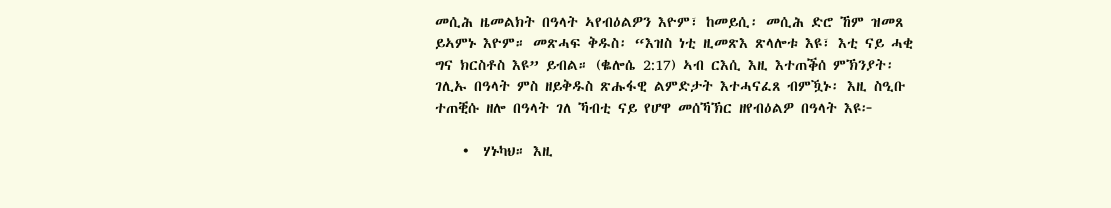መሲሕ ዜመልክት በዓላት ኣየብዕልዎን እዮም፣ ከመይሲ፡ መሲሕ ድሮ ኸም ዝመጸ ይኣምኑ እዮም። መጽሓፍ ቅዱስ፡ “እዝስ ነቲ ዚመጽእ ጽላሎቱ እዩ፣ እቲ ናይ ሓቂ ግና ክርስቶስ እዩ” ይብል። (ቈሎሴ 2:17) ኣብ ርእሲ እዚ እተጠቕሰ ምኽንያት፡ ገሊኡ በዓላት ምስ ዘይቅዱስ ጽሑፋዊ ልምድታት እተሓናፈጸ ብምዃኑ፡ እዚ ስዒቡ ተጠቒሱ ዘሎ በዓላት ገለ ኻብቲ ናይ የሆዋ መሰኻኽር ዘየብዕልዎ በዓላት እዩ፦

    •  ሃኑካህ። እዚ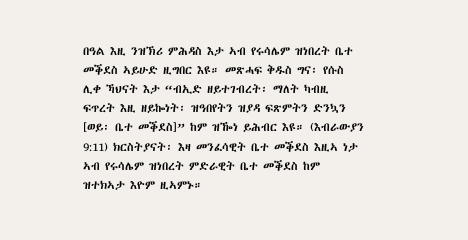በዓል እዚ ንዝኽሪ ምሕዳስ እታ ኣብ የሩሳሌም ዝነበረት ቤተ መቕደስ ኣይሁድ ዚግበር እዩ። መጽሓፍ ቅዱስ ግና፡ የሱስ ሊቀ ኻህናት እታ “ብኢድ ዘይተገብረት፡ ማለት ካብዚ ፍጥረት እዚ ዘይኰነት፡ ዝዓበየትን ዝያዳ ፍጽምትን ድንኳን [ወይ፡ ቤተ መቕደስ]” ከም ዝዀነ ይሕብር እዩ። (እብራውያን 9:11) ክርስትያናት፡ እዛ መንፈሳዊት ቤተ መቕደስ እዚኣ ነታ ኣብ የሩሳሌም ዝነበረት ምድራዊት ቤተ መቕደስ ከም ዝተክኣታ እዮም ዚኣምኑ።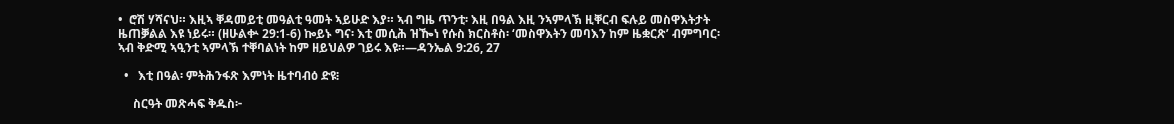•  ሮሽ ሃሻናህ። እዚኣ ቐዳመይቲ መዓልቲ ዓመት ኣይሁድ እያ። ኣብ ግዜ ጥንቲ፡ እዚ በዓል እዚ ንኣምላኽ ዚቐርብ ፍሉይ መስዋእትታት ዜጠቓልል እዩ ነይሩ። (ዘሁልቍ 29:1-6) ኰይኑ ግና፡ እቲ መሲሕ ዝዀነ የሱስ ክርስቶስ፡ ‘መስዋእትን መባእን ከም ዜቋርጽ’ ብምግባር፡ ኣብ ቅድሚ ኣዒንቲ ኣምላኽ ተቐባልነት ከም ዘይህልዎ ገይሩ እዩ።—ዳንኤል 9:26, 27

  •   እቲ በዓል፡ ምትሕንፋጽ እምነት ዜተባብዕ ድዩ፧

     ስርዓት መጽሓፍ ቅዱስ፦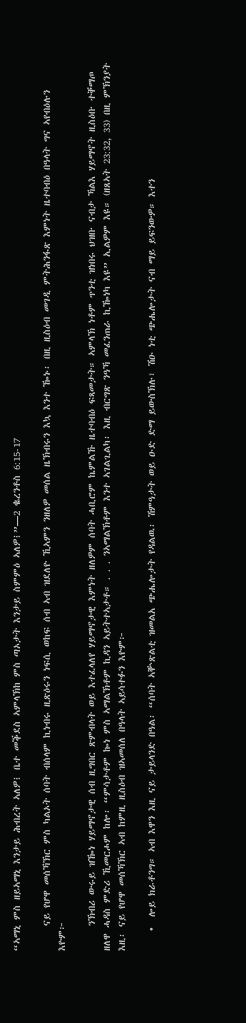“ኣማኒ ምስ ዘይኣማኒ እንታይ ሕብረት ኣለዎ፧ ቤተ መቕደስ ኣምላኽከ ምስ ጣኦታት እንታይ ስምምዕ ኣለዎ፧”—2 ቈረንቶስ 6:15-17

     ናይ የሆዋ መሰኻኽር ምስ ካልኦት ሰባት ብሰላም ኪነብሩ ዚጽዕሩን ነፍሲ ወከፍ ሰብ ኣብ ዝደለዮ ኺኣምን ንዘለዎ መሰል ዜኽብሩን እኳ እንተ ዀኑ፡ በዚ ዚስዕብ መገዲ ምትሕንፋጽ እምነት ዜተባብዕ በዓላት ግና ኣየብዕሉን እዮም፦

     ንኽብሪ ውሩይ ዝዀነ ሃይማኖታዊ ሰብ ዚግበር ጽምብላት ወይ እተፈላለየ ሃይማኖታዊ እምነት ዘለዎም ሰባት ሓቢሮም ኬምልኹ ዜተባብዕ ፍጻመታት። ኣምላኽ ነቶም ጥንቲ ዝነበሩ ህዝቡ ናብታ ኻልእ ሃይማኖት ዚስዕቡ ተቐማጦ ዘለዋ ሓዳስ ምድሪ ኺመርሖም ከሎ፡ “ምሳታቶም ኰነ ምስ ኣማልኽቶም ኪዳን ኣይትተኣታቶ። . . . ንኣማልኽቶም እንተ ኣገልጊልካ፡ እዚ ብርግጽ ንዓኻ መፈንጠራ ኪዀነካ እዩ” ኢልዎም እዩ። (ዘጸኣት 23:32, 33) በዚ ምኽንያት እዚ፡ ናይ የሆዋ መሰኻኽር ኣብ ከምዚ ዚስዕብ ዝኣመሰለ በዓላት ኣይሳተፉን እዮም፦

    •  ሎይ ክራቶንግ። ኣብ እዋን እዚ ናይ ታይላንድ በዓል፡ “ሰባት ኣቝጽልቲ ዝመልአ ጭሔሎታት የዳልዉ፡ ሽምዓታት ወይ ዑድ ድማ ይውስኽሉ፣ ሽዑ ነቲ ጭሔሎታት ናብ ማይ ይፍንውዎ። እተን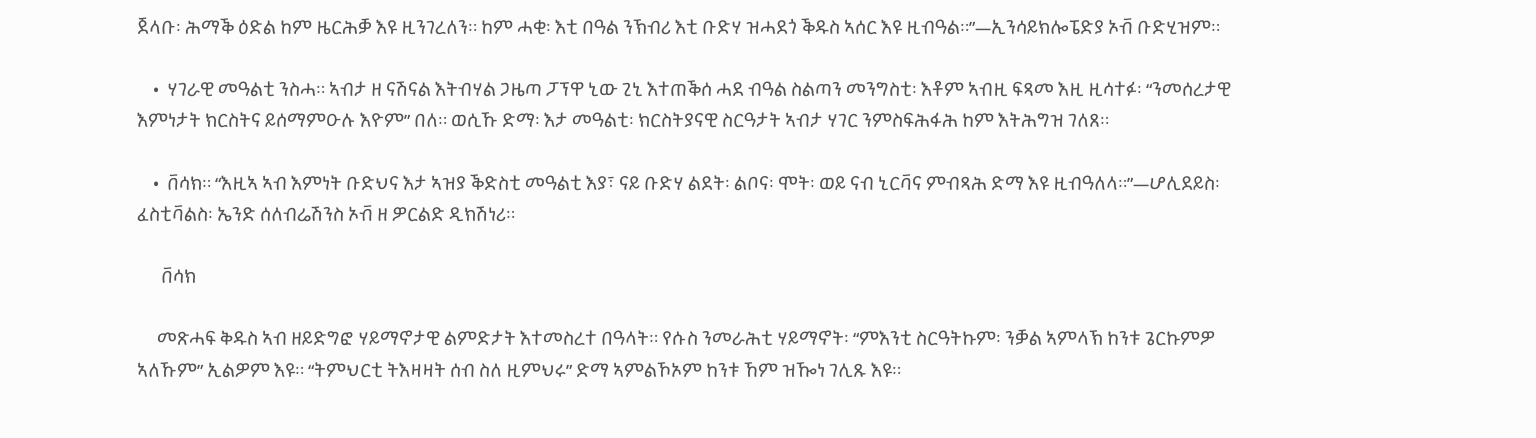ጀላቡ፡ ሕማቕ ዕድል ከም ዜርሕቓ እዩ ዚንገረለን። ከም ሓቂ፡ እቲ በዓል ንኽብሪ እቲ ቡድሃ ዝሓደጎ ቕዱስ ኣሰር እዩ ዚብዓል።”—ኢንሳይክሎፔድያ ኦቭ ቡድሂዝም።

    •  ሃገራዊ መዓልቲ ንስሓ። ኣብታ ዘ ናሽናል እትብሃል ጋዜጣ ፓፕዋ ኒው ጊኒ እተጠቕሰ ሓደ ብዓል ስልጣን መንግስቲ፡ እቶም ኣብዚ ፍጻመ እዚ ዚሳተፉ፡ “ንመሰረታዊ እምነታት ክርስትና ይሰማምዑሉ እዮም” በለ። ወሲኹ ድማ፡ እታ መዓልቲ፡ ክርስትያናዊ ስርዓታት ኣብታ ሃገር ንምስፍሕፋሕ ከም እትሕግዝ ገለጸ።

    •  ቨሳክ። “እዚኣ ኣብ እምነት ቡድህና እታ ኣዝያ ቕድስቲ መዓልቲ እያ፣ ናይ ቡድሃ ልደት፡ ልቦና፡ ሞት፡ ወይ ናብ ኒርቫና ምብጻሕ ድማ እዩ ዚብዓለላ።”—ሆሊደይስ፡ ፈስቲቫልስ፡ ኤንድ ሰለብሬሽንስ ኦቭ ዘ ዎርልድ ዲክሽነሪ።

      ቨሳክ

     መጽሓፍ ቅዱስ ኣብ ዘይድግፎ ሃይማኖታዊ ልምድታት እተመስረተ በዓላት። የሱስ ንመራሕቲ ሃይማኖት፡ “ምእንቲ ስርዓትኩም፡ ንቓል ኣምላኽ ከንቱ ጌርኩምዎ ኣለኹም” ኢልዎም እዩ። “ትምህርቲ ትእዛዛት ሰብ ስለ ዚምህሩ” ድማ ኣምልኾኦም ከንቱ ኸም ዝዀነ ገሊጹ እዩ።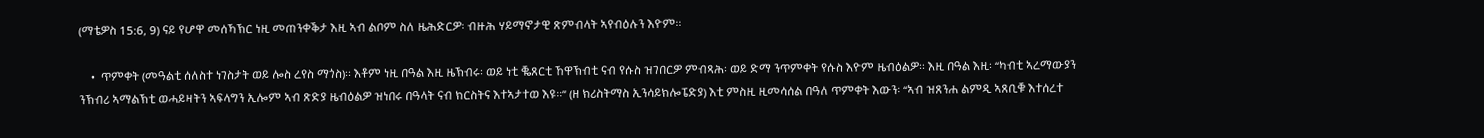(ማቴዎስ 15:6, 9) ናይ የሆዋ መሰኻኽር ነዚ መጠንቀቕታ እዚ ኣብ ልቦም ስለ ዜሕድርዎ፡ ብዙሕ ሃይማኖታዊ ጽምብላት ኣየብዕሉን እዮም።

    •  ጥምቀት (መዓልቲ ሰለስተ ነገስታት ወይ ሎስ ረየስ ማጎስ)። እቶም ነዚ በዓል እዚ ዜኽብሩ፡ ወይ ነቲ ቘጸርቲ ኸዋኽብቲ ናብ የሱስ ዝገበርዎ ምብጻሕ፡ ወይ ድማ ንጥምቀት የሱስ እዮም ዜብዕልዎ። እዚ በዓል እዚ፡ “ካብቲ ኣረማውያን ንኽብሪ ኣማልኽቲ ወሓይዛትን ኣፍላግን ኢሎም ኣብ ጽድያ ዜብዕልዎ ዝነበሩ በዓላት ናብ ክርስትና እተኣታተወ እዩ።” (ዘ ክሪስትማስ ኢንሳይክሎፔድያ) እቲ ምስዚ ዚመሳሰል በዓለ ጥምቀት እውን፡ “ኣብ ዝጸንሐ ልምዲ ኣጸቢቑ እተሰረተ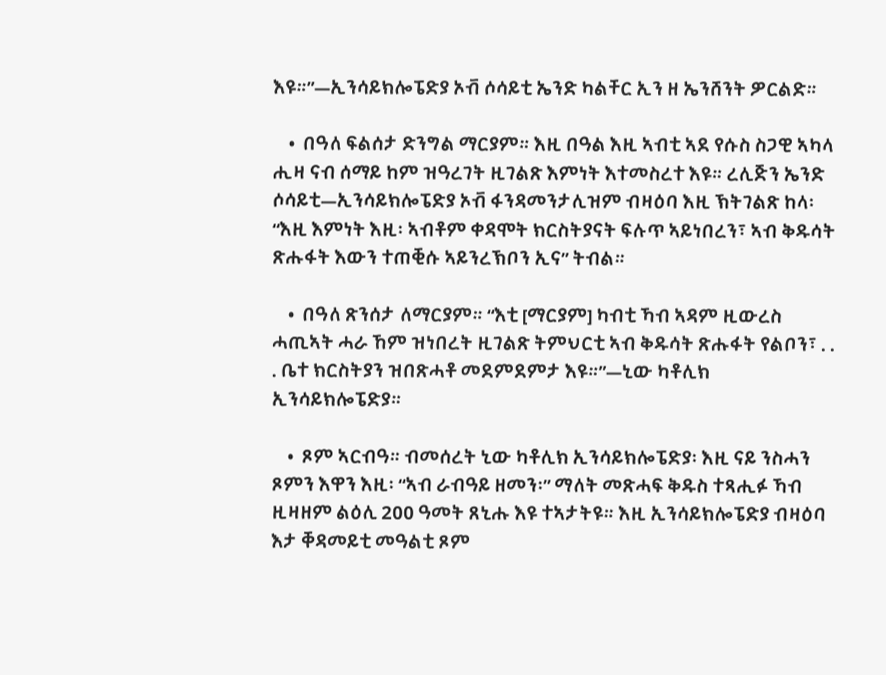እዩ።”—ኢንሳይክሎፔድያ ኦቭ ሶሳይቲ ኤንድ ካልቸር ኢን ዘ ኤንሸንት ዎርልድ።

    •  በዓለ ፍልሰታ ድንግል ማርያም። እዚ በዓል እዚ ኣብቲ ኣደ የሱስ ስጋዊ ኣካላ ሒዛ ናብ ሰማይ ከም ዝዓረገት ዚገልጽ እምነት እተመስረተ እዩ። ረሊጅን ኤንድ ሶሳይቲ—ኢንሳይክሎፔድያ ኦቭ ፋንዳመንታሊዝም ብዛዕባ እዚ ኽትገልጽ ከላ፡ “እዚ እምነት እዚ፡ ኣብቶም ቀዳሞት ክርስትያናት ፍሉጥ ኣይነበረን፣ ኣብ ቅዱሳት ጽሑፋት እውን ተጠቒሱ ኣይንረኽቦን ኢና” ትብል።

    •  በዓለ ጽንሰታ ለማርያም። “እቲ [ማርያም] ካብቲ ኻብ ኣዳም ዚውረስ ሓጢኣት ሓራ ኸም ዝነበረት ዚገልጽ ትምህርቲ ኣብ ቅዱሳት ጽሑፋት የልቦን፣ . . . ቤተ ክርስትያን ዝበጽሓቶ መደምደምታ እዩ።”—ኒው ካቶሊክ ኢንሳይክሎፔድያ።

    •  ጾም ኣርብዓ። ብመሰረት ኒው ካቶሊክ ኢንሳይክሎፔድያ፡ እዚ ናይ ንስሓን ጾምን እዋን እዚ፡ “ኣብ ራብዓይ ዘመን፡” ማለት መጽሓፍ ቅዱስ ተጻሒፉ ኻብ ዚዛዘም ልዕሊ 200 ዓመት ጸኒሑ እዩ ተኣታትዩ። እዚ ኢንሳይክሎፔድያ ብዛዕባ እታ ቐዳመይቲ መዓልቲ ጾም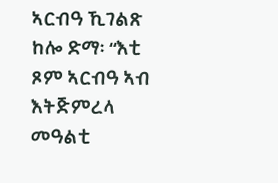ኣርብዓ ኺገልጽ ከሎ ድማ፡ “እቲ ጾም ኣርብዓ ኣብ እትጅምረላ መዓልቲ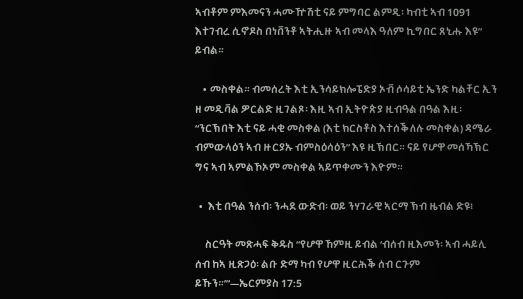ኣብቶም ምእመናን ሓሙዅሽቲ ናይ ምግባር ልምዲ፡ ካብቲ ኣብ 1091 እተገብረ ሲኖዶስ በነቨንቶ ኣትሒዙ ኣብ መላእ ዓለም ኪግበር ጸኒሑ እዩ” ይብል።

    •  መስቀል። ብመሰረት እቲ ኢንሳይክሎፔድያ ኦቭ ሶሳይቲ ኤንድ ካልቸር ኢን ዘ መዲቫል ዎርልድ ዚገልጾ፡ እዚ ኣብ ኢትዮጵያ ዚብዓል በዓል እዚ፡ “ንርኽበት እቲ ናይ ሓቂ መስቀል (እቲ ክርስቶስ እተሰቕለሉ መስቀል) ዳሜራ ብምውላዕን ኣብ ዙርያኡ ብምስዕሳዕን” እዩ ዚኽበር። ናይ የሆዋ መሰኻኽር ግና ኣብ ኣምልኾኦም መስቀል ኣይጥቀሙን እዮም።

  •   እቲ በዓል ንሰብ፡ ንሓደ ውድብ፡ ወይ ንሃገራዊ ኣርማ ኽብ ዜብል ድዩ፧

     ስርዓት መጽሓፍ ቅዱስ “የሆዋ ኸምዚ ይብል ‘ብሰብ ዚእመን፡ ኣብ ሓይሊ ሰብ ከኣ ዚጽጋዕ፡ ልቡ ድማ ካብ የሆዋ ዚርሕቕ ሰብ ርጉም ይኹን።’”—ኤርምያስ 17:5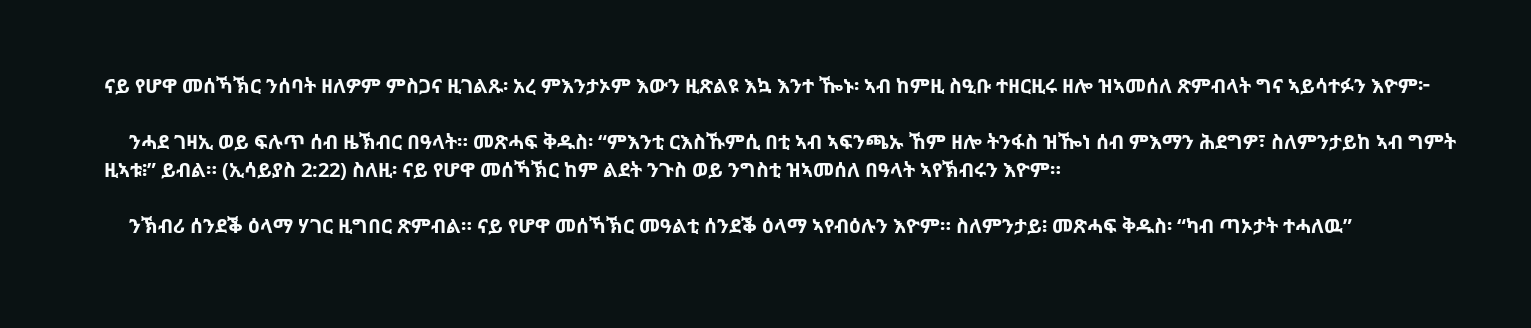ናይ የሆዋ መሰኻኽር ንሰባት ዘለዎም ምስጋና ዚገልጹ፡ አረ ምእንታኦም እውን ዚጽልዩ እኳ እንተ ዀኑ፡ ኣብ ከምዚ ስዒቡ ተዘርዚሩ ዘሎ ዝኣመሰለ ጽምብላት ግና ኣይሳተፉን እዮም፦

     ንሓደ ገዛኢ ወይ ፍሉጥ ሰብ ዜኽብር በዓላት። መጽሓፍ ቅዱስ፡ “ምእንቲ ርእስኹምሲ በቲ ኣብ ኣፍንጫኡ ኸም ዘሎ ትንፋስ ዝዀነ ሰብ ምእማን ሕደግዎ፣ ስለምንታይከ ኣብ ግምት ዚኣቱ፧” ይብል። (ኢሳይያስ 2:22) ስለዚ፡ ናይ የሆዋ መሰኻኽር ከም ልደት ንጉስ ወይ ንግስቲ ዝኣመሰለ በዓላት ኣየኽብሩን እዮም።

     ንኽብሪ ሰንደቕ ዕላማ ሃገር ዚግበር ጽምብል። ናይ የሆዋ መሰኻኽር መዓልቲ ሰንደቕ ዕላማ ኣየብዕሉን እዮም። ስለምንታይ፧ መጽሓፍ ቅዱስ፡ “ካብ ጣኦታት ተሓለዉ”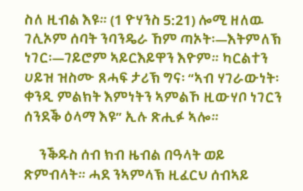ስለ ዚብል እዩ። (1 ዮሃንስ 5:21) ሎሚ ዘለዉ ገሊኦም ሰባት ንባንዴራ ኸም ጣኦት፡—እትምለኽ ነገር፡—ገይሮም ኣይርእይዋን እዮም። ካርልተን ሀይዝ ዝስሙ ጸሓፍ ታሪኽ ግና፡ “ኣብ ሃገራውነት፡ ቀንዲ ምልክት እምነትን ኣምልኾ ዚውሃቦ ነገርን ሰንደቕ ዕላማ እዩ” ኢሉ ጽሒፉ ኣሎ።

     ንቕዱስ ሰብ ክብ ዜብል በዓላት ወይ ጽምብላት። ሓደ ንኣምላኽ ዚፈርህ ሰብኣይ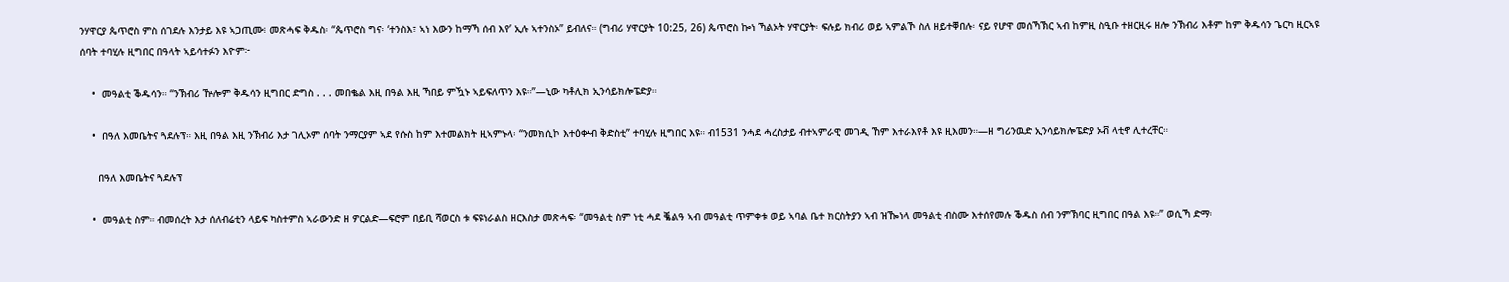ንሃዋርያ ጴጥሮስ ምስ ሰገደሉ እንታይ እዩ ኣጋጢሙ፧ መጽሓፍ ቅዱስ፡ “ጴጥሮስ ግና፡ ‘ተንስእ፣ ኣነ እውን ከማኻ ሰብ እየ’ ኢሉ ኣተንስኦ” ይብለና። (ግብሪ ሃዋርያት 10:25, 26) ጴጥሮስ ኰነ ኻልኦት ሃዋርያት፡ ፍሉይ ክብሪ ወይ ኣምልኾ ስለ ዘይተቐበሉ፡ ናይ የሆዋ መሰኻኽር ኣብ ከምዚ ስዒቡ ተዘርዚሩ ዘሎ ንኽብሪ እቶም ከም ቅዱሳን ጌርካ ዚርኣዩ ሰባት ተባሂሉ ዚግበር በዓላት ኣይሳተፉን እዮም፦

    •  መዓልቲ ቕዱሳን። “ንኽብሪ ዅሎም ቅዱሳን ዚግበር ድግስ . . . መበቈል እዚ በዓል እዚ ኻበይ ምዃኑ ኣይፍለጥን እዩ።”—ኒው ካቶሊክ ኢንሳይክሎፔድያ።

    •  በዓለ እመቤትና ጓደሉፕ። እዚ በዓል እዚ ንኽብሪ እታ ገሊኦም ሰባት ንማርያም ኣደ የሱስ ከም እተመልክት ዚኣምኑላ፡ “ንመክሲኮ እተዕቍብ ቅድስቲ” ተባሂሉ ዚግበር እዩ። ብ1531 ንሓደ ሓረስታይ ብተኣምራዊ መገዲ ኸም እተራእየቶ እዩ ዚእመን።—ዘ ግሪንዉድ ኢንሳይክሎፔድያ ኦቭ ላቲኖ ሊተረቸር።

      በዓለ እመቤትና ጓደሉፕ

    •  መዓልቲ ስም። ብመሰረት እታ ሰለብሬቲን ላይፍ ካስተምስ ኣራውንድ ዘ ዎርልድ—ፍሮም በይቢ ሻወርስ ቱ ፍዩነራልስ ዘርእስታ መጽሓፍ፡ “መዓልቲ ስም ነቲ ሓደ ቘልዓ ኣብ መዓልቲ ጥምቀቱ ወይ ኣባል ቤተ ክርስትያን ኣብ ዝዀነላ መዓልቲ ብስሙ እተሰየመሉ ቕዱስ ሰብ ንምኽባር ዚግበር በዓል እዩ።” ወሲኻ ድማ፡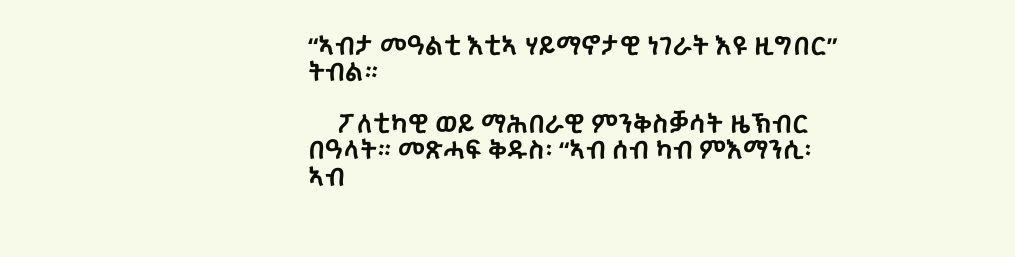“ኣብታ መዓልቲ እቲኣ ሃይማኖታዊ ነገራት እዩ ዚግበር” ትብል።

     ፖለቲካዊ ወይ ማሕበራዊ ምንቅስቓሳት ዜኽብር በዓላት። መጽሓፍ ቅዱስ፡ “ኣብ ሰብ ካብ ምእማንሲ፡ ኣብ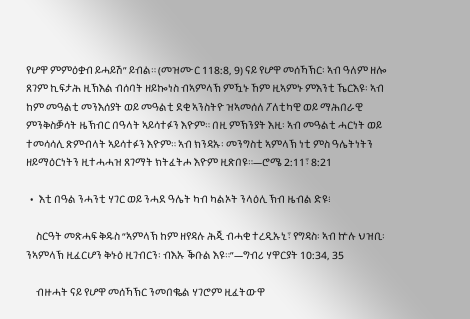የሆዋ ምምዕቋብ ይሓይሽ” ይብል። (መዝሙር 118:8, 9) ናይ የሆዋ መሰኻኽር፡ ኣብ ዓለም ዘሎ ጸገም ኪፍታሕ ዚኽእል ብሰባት ዘይኰነስ ብኣምላኽ ምዃኑ ኸም ዚኣምኑ ምእንቲ ኼርእዩ፡ ኣብ ከም መዓልቲ መንእሰያት ወይ መዓልቲ ደቂ ኣንስትዮ ዝኣመሰለ ፖለቲካዊ ወይ ማሕበራዊ ምንቅስቓሳት ዜኽብር በዓላት ኣይሳተፉን እዮም። በዚ ምኽንያት እዚ፡ ኣብ መዓልቲ ሓርነት ወይ ተመሳሳሊ ጽምብላት ኣይሳተፉን እዮም። ኣብ ክንዳኡ፡ መንግስቲ ኣምላኽ ነቲ ምስ ዓሌትነትን ዘይማዕርነትን ዚተሓሓዝ ጸገማት ክትፈትሖ እዮም ዚጽበዩ።—ሮሜ 2:11፣ 8:21

  •   እቲ በዓል ንሓንቲ ሃገር ወይ ንሓደ ዓሌት ካብ ካልኦት ንላዕሊ ኽብ ዜብል ድዩ፧

     ስርዓት መጽሓፍ ቅዱስ “ኣምላኽ ከም ዘየዳሉ ሕጂ ብሓቂ ተረዲኡኒ፣ የግዳስ፡ ኣብ ኵሉ ህዝቢ፡ ንኣምላኽ ዚፈርሆን ቅኑዕ ዚገብርን፡ ብእኡ ቕቡል እዩ።”—ግብሪ ሃዋርያት 10:34, 35

     ብዙሓት ናይ የሆዋ መሰኻኽር ንመበቈል ሃገሮም ዚፈትውዋ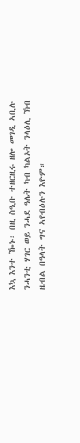እኳ እንተ ዀኑ፡ በዚ ስዒቡ ተዘርዚሩ ዘሎ መገዲ ኣቢሉ ንሓንቲ ሃገር ወይ ንሓደ ዓሌት ካብ ካልኦት ንላዕሊ ኽብ ዜብል በዓላት ግና ኣየብዕሉን እዮም።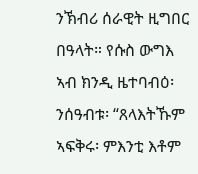ንኽብሪ ሰራዊት ዚግበር በዓላት። የሱስ ውግእ ኣብ ክንዲ ዜተባብዕ፡ ንሰዓብቱ፡ “ጸላእትኹም ኣፍቅሩ፡ ምእንቲ እቶም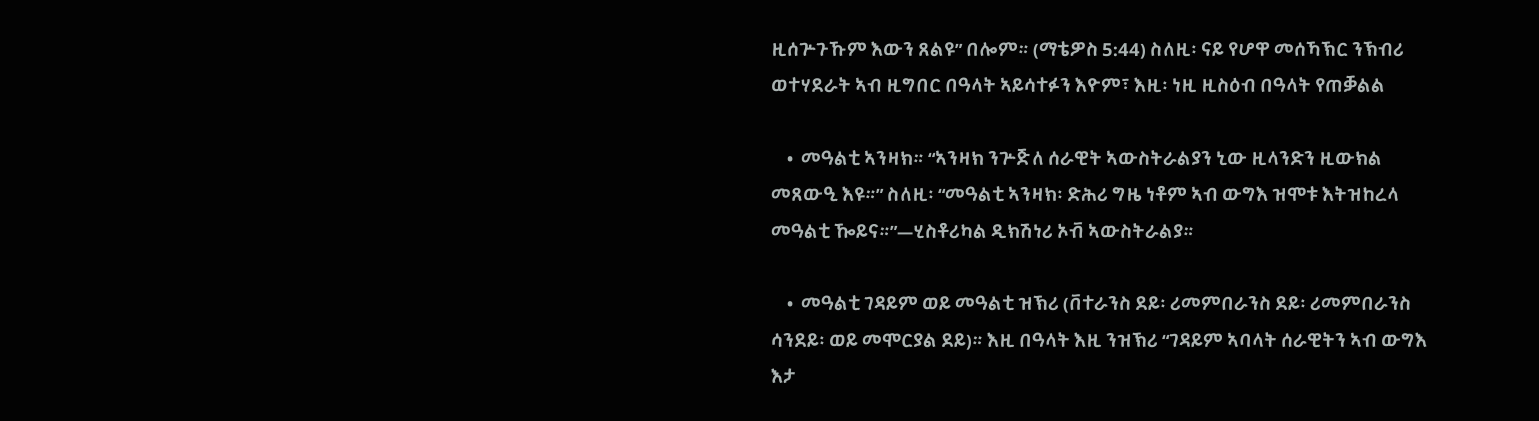ዚሰጕጉኹም እውን ጸልዩ” በሎም። (ማቴዎስ 5:44) ስለዚ፡ ናይ የሆዋ መሰኻኽር ንኽብሪ ወተሃደራት ኣብ ዚግበር በዓላት ኣይሳተፉን እዮም፣ እዚ፡ ነዚ ዚስዕብ በዓላት የጠቓልል

    •  መዓልቲ ኣንዛክ። “ኣንዛክ ንጕጅለ ሰራዊት ኣውስትራልያን ኒው ዚላንድን ዚውክል መጸውዒ እዩ።” ስለዚ፡ “መዓልቲ ኣንዛክ፡ ድሕሪ ግዜ ነቶም ኣብ ውግእ ዝሞቱ እትዝከረላ መዓልቲ ዀይና።”—ሂስቶሪካል ዲክሽነሪ ኦቭ ኣውስትራልያ።

    •  መዓልቲ ገዳይም ወይ መዓልቲ ዝኽሪ (ቨተራንስ ደይ፡ ሪመምበራንስ ደይ፡ ሪመምበራንስ ሳንደይ፡ ወይ መሞርያል ደይ)። እዚ በዓላት እዚ ንዝኽሪ “ገዳይም ኣባላት ሰራዊትን ኣብ ውግእ እታ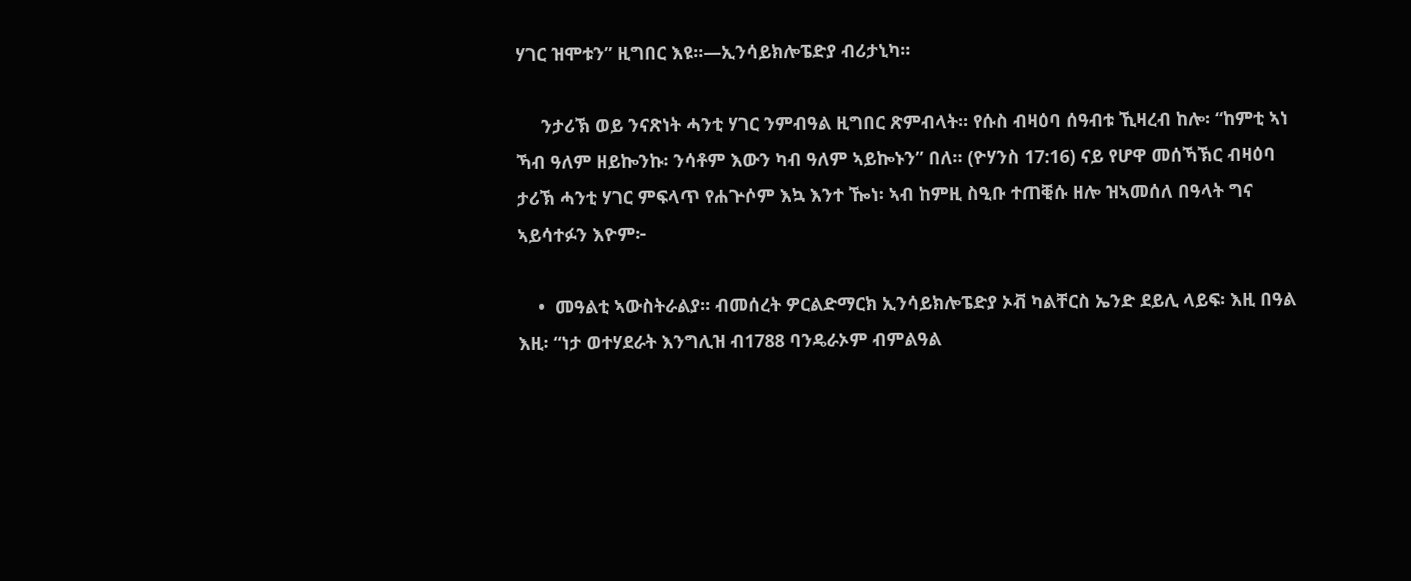ሃገር ዝሞቱን” ዚግበር እዩ።—ኢንሳይክሎፔድያ ብሪታኒካ።

     ንታሪኽ ወይ ንናጽነት ሓንቲ ሃገር ንምብዓል ዚግበር ጽምብላት። የሱስ ብዛዕባ ሰዓብቱ ኺዛረብ ከሎ፡ “ከምቲ ኣነ ኻብ ዓለም ዘይኰንኩ፡ ንሳቶም እውን ካብ ዓለም ኣይኰኑን” በለ። (ዮሃንስ 17:16) ናይ የሆዋ መሰኻኽር ብዛዕባ ታሪኽ ሓንቲ ሃገር ምፍላጥ የሐጕሶም እኳ እንተ ዀነ፡ ኣብ ከምዚ ስዒቡ ተጠቒሱ ዘሎ ዝኣመሰለ በዓላት ግና ኣይሳተፉን እዮም፦

    •  መዓልቲ ኣውስትራልያ። ብመሰረት ዎርልድማርክ ኢንሳይክሎፔድያ ኦቭ ካልቸርስ ኤንድ ደይሊ ላይፍ፡ እዚ በዓል እዚ፡ “ነታ ወተሃደራት እንግሊዝ ብ1788 ባንዴራኦም ብምልዓል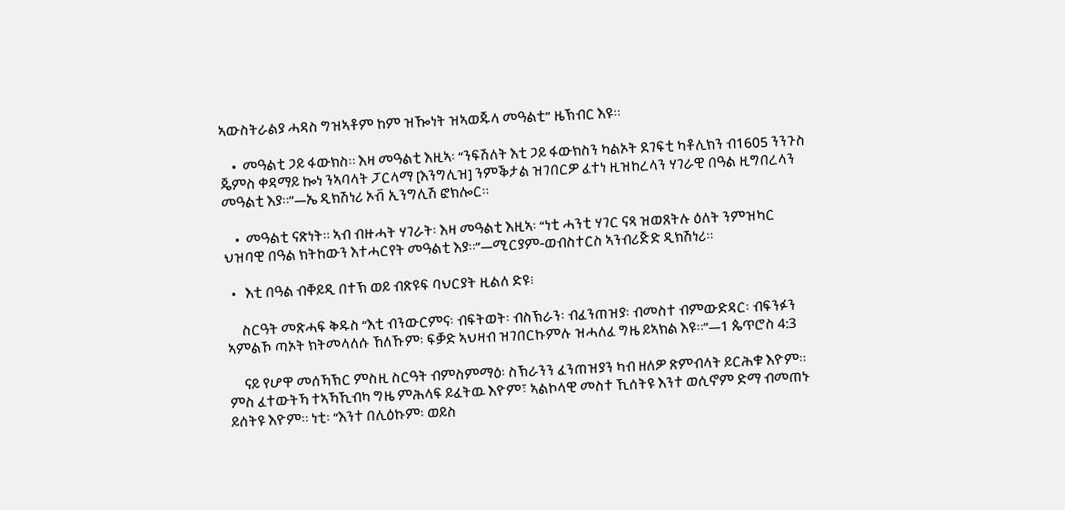ኣውስትራልያ ሓዳስ ግዝኣቶም ከም ዝዀነት ዝኣወጁላ መዓልቲ” ዜኽብር እዩ።

    •  መዓልቲ ጋይ ፋውክስ። እዛ መዓልቲ እዚኣ፡ “ንፍሽለት እቲ ጋይ ፋውክስን ካልኦት ደገፍቲ ካቶሊክን ብ1605 ንንጉስ ጄምስ ቀዳማይ ኰነ ንኣባላት ፓርላማ [እንግሊዝ] ንምቕታል ዝገበርዎ ፈተነ ዚዝከረላን ሃገራዊ በዓል ዚግበረላን መዓልቲ እያ።”—ኤ ዲክሽነሪ ኦቭ ኢንግሊሽ ፎክሎር።

    •  መዓልቲ ናጽነት። ኣብ ብዙሓት ሃገራት፡ እዛ መዓልቲ እዚኣ፡ “ነቲ ሓንቲ ሃገር ናጻ ዝወጸትሉ ዕለት ንምዝካር ህዝባዊ በዓል ክትከውን እተሓርየት መዓልቲ እያ።”—ሚርያም-ወብስተርስ ኣንብሪጅድ ዲክሽነሪ።

  •   እቲ በዓል ብቐይዲ በተኽ ወይ ብጽዩፍ ባህርያት ዚልለ ድዩ፧

     ስርዓት መጽሓፍ ቅዱስ “እቲ ብንውርምና፡ ብፍትወት፡ ብስኽራን፡ ብፈንጠዝያ፡ ብመስተ ብምውድዳር፡ ብፍንፉን ኣምልኾ ጣኦት ክትመላለሱ ኸለኹም፡ ፍቓድ ኣህዛብ ዝገበርኩምሉ ዝሓለፈ ግዜ ይኣክል እዩ።”—1 ጴጥሮስ 4:3

     ናይ የሆዋ መሰኻኽር ምስዚ ስርዓት ብምስምማዕ፡ ስኽራንን ፈንጠዝያን ካብ ዘለዎ ጽምብላት ይርሕቁ እዮም። ምስ ፈተውትኻ ተኣኻኺብካ ግዜ ምሕላፍ ይፈትዉ እዮም፣ ኣልኮላዊ መስተ ኺሰትዩ እንተ ወሲኖም ድማ ብመጠኑ ይሰትዩ እዮም። ነቲ፡ “እንተ በሊዕኩም፡ ወይስ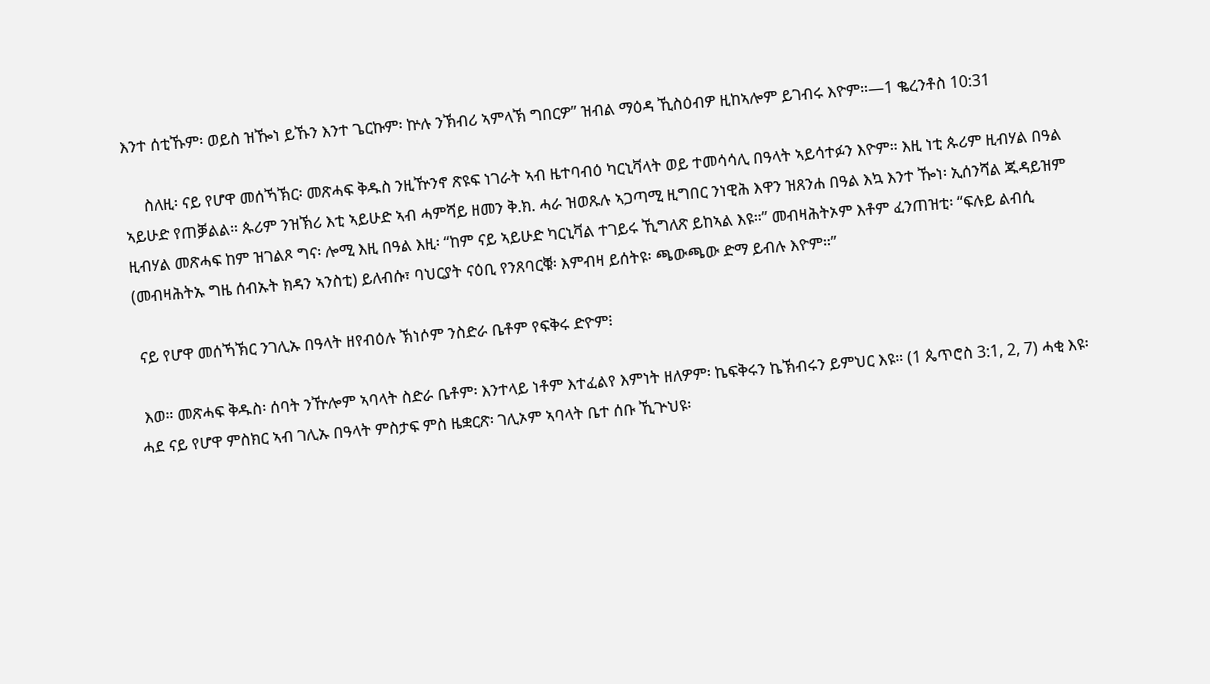እንተ ሰቲኹም፡ ወይስ ዝዀነ ይኹን እንተ ጌርኩም፡ ኵሉ ንኽብሪ ኣምላኽ ግበርዎ” ዝብል ማዕዳ ኺስዕብዎ ዚከኣሎም ይገብሩ እዮም።—1 ቈረንቶስ 10:31

     ስለዚ፡ ናይ የሆዋ መሰኻኽር፡ መጽሓፍ ቅዱስ ንዚዅንኖ ጽዩፍ ነገራት ኣብ ዜተባብዕ ካርኒቫላት ወይ ተመሳሳሊ በዓላት ኣይሳተፉን እዮም። እዚ ነቲ ጱሪም ዚብሃል በዓል ኣይሁድ የጠቓልል። ጱሪም ንዝኽሪ እቲ ኣይሁድ ኣብ ሓምሻይ ዘመን ቅ.ክ. ሓራ ዝወጹሉ ኣጋጣሚ ዚግበር ንነዊሕ እዋን ዝጸንሐ በዓል እኳ እንተ ዀነ፡ ኢሰንሻል ጁዳይዝም ዚብሃል መጽሓፍ ከም ዝገልጾ ግና፡ ሎሚ እዚ በዓል እዚ፡ “ከም ናይ ኣይሁድ ካርኒቫል ተገይሩ ኺግለጽ ይከኣል እዩ።” መብዛሕትኦም እቶም ፈንጠዝቲ፡ “ፍሉይ ልብሲ (መብዛሕትኡ ግዜ ሰብኡት ክዳን ኣንስቲ) ይለብሱ፣ ባህርያት ናዕቢ የንጸባርቑ፡ እምብዛ ይሰትዩ፡ ጫውጫው ድማ ይብሉ እዮም።”

 ናይ የሆዋ መሰኻኽር ንገሊኡ በዓላት ዘየብዕሉ ኽነሶም ንስድራ ቤቶም የፍቅሩ ድዮም፧

 እወ። መጽሓፍ ቅዱስ፡ ሰባት ንዅሎም ኣባላት ስድራ ቤቶም፡ እንተላይ ነቶም እተፈልየ እምነት ዘለዎም፡ ኬፍቅሩን ኬኽብሩን ይምህር እዩ። (1 ጴጥሮስ 3:1, 2, 7) ሓቂ እዩ፡ ሓደ ናይ የሆዋ ምስክር ኣብ ገሊኡ በዓላት ምስታፍ ምስ ዜቋርጽ፡ ገሊኦም ኣባላት ቤተ ሰቡ ኺጕህዩ፡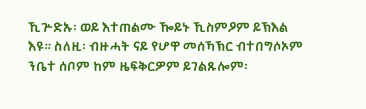ኺጕድኡ፡ ወይ እተጠልሙ ዀይኑ ኺስምዖም ይኽእል እዩ። ስለዚ፡ ብዙሓት ናይ የሆዋ መሰኻኽር ብተበግሶኦም ንቤተ ሰቦም ከም ዜፍቅርዎም ይገልጹሎም፡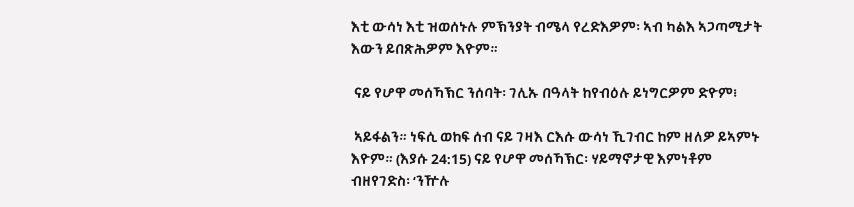እቲ ውሳነ እቲ ዝወሰኑሉ ምኽንያት ብሜላ የረድእዎም፡ ኣብ ካልእ ኣጋጣሚታት እውን ይበጽሕዎም እዮም።

 ናይ የሆዋ መሰኻኽር ንሰባት፡ ገሊኡ በዓላት ከየብዕሉ ይነግርዎም ድዮም፧

 ኣይፋልን። ነፍሲ ወከፍ ሰብ ናይ ገዛእ ርእሱ ውሳነ ኺገብር ከም ዘለዎ ይኣምኑ እዮም። (እያሱ 24:15) ናይ የሆዋ መሰኻኽር፡ ሃይማኖታዊ እምነቶም ብዘየገድስ፡ ‘ንዅሉ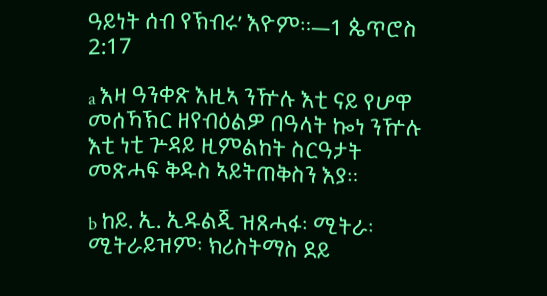ዓይነት ሰብ የኽብሩ’ እዮም።—1 ጴጥሮስ 2:17

a እዛ ዓንቀጽ እዚኣ ንዅሉ እቲ ናይ የሆዋ መሰኻኽር ዘየብዕልዎ በዓላት ኰነ ንዅሉ እቲ ነቲ ጕዳይ ዚምልከት ስርዓታት መጽሓፍ ቅዱስ ኣይትጠቅስን እያ።

b ከይ. ኢ. ኢዱልጂ ዝጸሓፋ፡ ሚትራ፡ ሚትራይዝም፡ ክሪስትማስ ደይ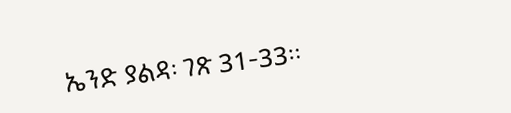ኤንድ ያልዳ፡ ገጽ 31-33።